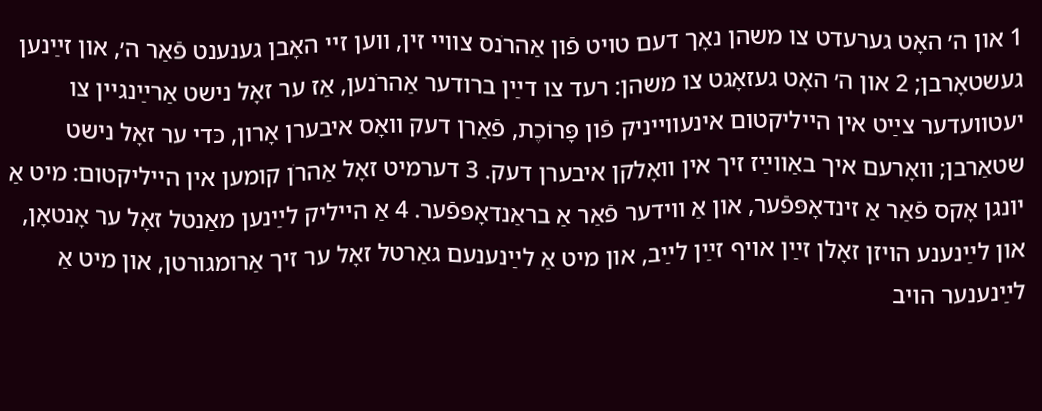1 און ה׳ האָט גערעדט צו משהן נאָך דעם טױט פֿון אַהרֹנס צװײ זין, װען זײ האָבן גענענט פֿאַר ה׳, און זײַנען געשטאָרבן; 2 און ה׳ האָט געזאָגט צו משהן: רעד צו דײַן ברודער אַהרֹנען, אַז ער זאָל נישט אַרײַנגײן צו יעטװעדער צײַט אין הײליקטום אינעװײניק פֿון פָּרוֹכֶת, פֿאַרן דעק װאָס איבערן אָרון, כּדי ער זאָל נישט שטאַרבן; װאָרעם איך באַװײַז זיך אין װאָלקן איבערן דעק. 3 דערמיט זאָל אַהרֹן קומען אין הײליקטום: מיט אַ יונגן אָקס פֿאַר אַ זינדאָפּפֿער, און אַ װידער פֿאַר אַ בראַנדאָפּפֿער. 4 אַ הײליק לײַנען מאַנטל זאָל ער אָנטאָן, און לײַנענע הױזן זאָלן זײַן אױף זײַן לײַב, און מיט אַ לײַנענעם גאַרטל זאָל ער זיך אַרומגורטן, און מיט אַ לײַנענער הױב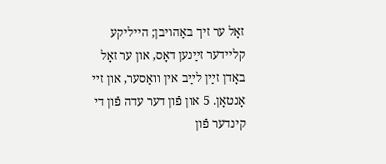זאָל ער זיך באַהױבן; הײליקע קלײדער זײַנען דאָס, און ער זאָל באָדן זײַן לײַב אין װאַסער, און זײ אָנטאָן. 5 און פֿון דער עדה פֿון די קינדער פֿון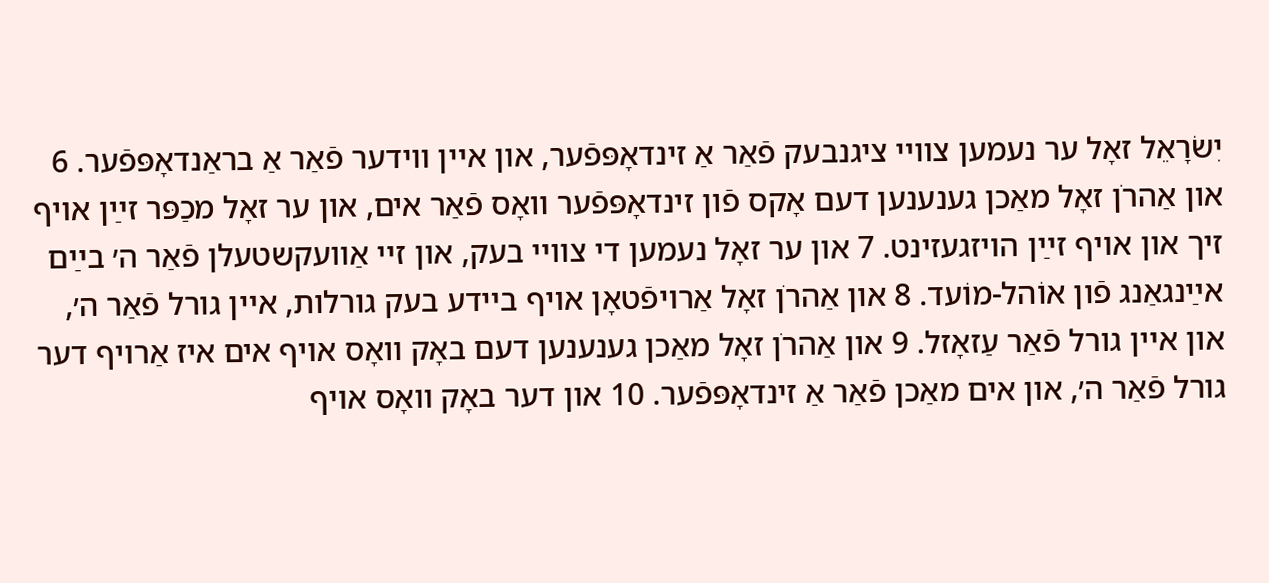יִשׂרָאֵל זאָל ער נעמען צװײ ציגנבעק פֿאַר אַ זינדאָפּפֿער, און אײן װידער פֿאַר אַ בראַנדאָפּפֿער. 6 און אַהרֹן זאָל מאַכן גענענען דעם אָקס פֿון זינדאָפּפֿער װאָס פֿאַר אים, און ער זאָל מכַפּר זײַן אױף זיך און אױף זײַן הױזגעזינט. 7 און ער זאָל נעמען די צװײ בעק, און זײ אַװעקשטעלן פֿאַר ה׳ בײַם אײַנגאַנג פֿון אוֹהל-מוֹעד. 8 און אַהרֹן זאָל אַרױפֿטאָן אױף בײדע בעק גורלות, אײן גורל פֿאַר ה׳, און אײן גורל פֿאַר עַזאָזל. 9 און אַהרֹן זאָל מאַכן גענענען דעם באָק װאָס אױף אים איז אַרױף דער גורל פֿאַר ה׳, און אים מאַכן פֿאַר אַ זינדאָפּפֿער. 10 און דער באָק װאָס אױף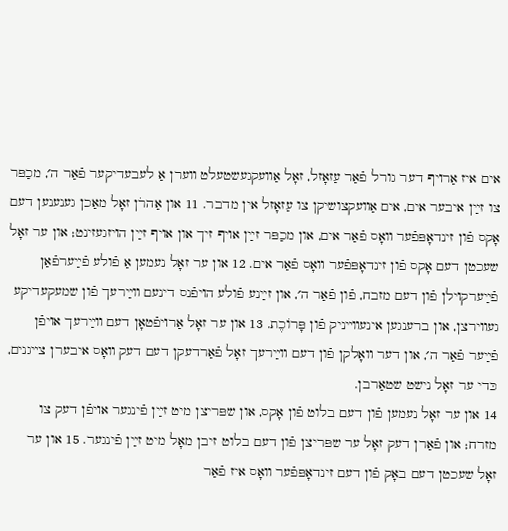אים איז אַרױף דער גורל פֿאַר עַזאָזל, זאָל אַװעקגעשטעלט װערן אַ לעבעדיקער פֿאַר ה׳, מכַפּר צו זײַן איבער אים, אים אַװעקצושיקן צו עַזאָזל אין מדבר. 11 און אַהרֹן זאָל מאַכן גענענען דעם אָקס פֿון זינדאָפּפֿער װאָס פֿאַר אים, און מכַפּר זײַן אױף זיך און אױף זײַן הױזגעזינט; און ער זאָל שעכטן דעם אָקס פֿון זינדאָפּפֿער װאָס פֿאַר אים. 12 און ער זאָל נעמען אַ פֿולע פֿײַערפֿאַן פֿײַערקױלן פֿון דעם מזבח, פֿון פֿאַר ה׳, און זײַנע פֿולע הױפֿנס דינעם װײַרעך פֿון שמעקעדיקע געװירצן, און ברענגען אינעװײניק פֿון פָּרוֹכֶת. 13 און ער זאָל אַרױפֿטאָן דעם װײַרעך אױפֿן פֿײַער פֿאַר ה׳, און דער װאָלקן פֿון דעם װײַרעך זאָל פֿאַרדעקן דעם דעק װאָס איבערן צײגנים, כּדי ער זאָל נישט שטאַרבן.
14 און ער זאָל נעמען פֿון דעם בלוט פֿון אָקס, און שפּריצן מיט זײַן פֿינגער אױפֿן דעק צו מזרח; און פֿאַרן דעק זאָל ער שפּריצן פֿון דעם בלוט זיבן מאָל מיט זײַן פֿינגער. 15 און ער זאָל שעכטן דעם באָק פֿון דעם זינדאָפּפֿער װאָס איז פֿאַר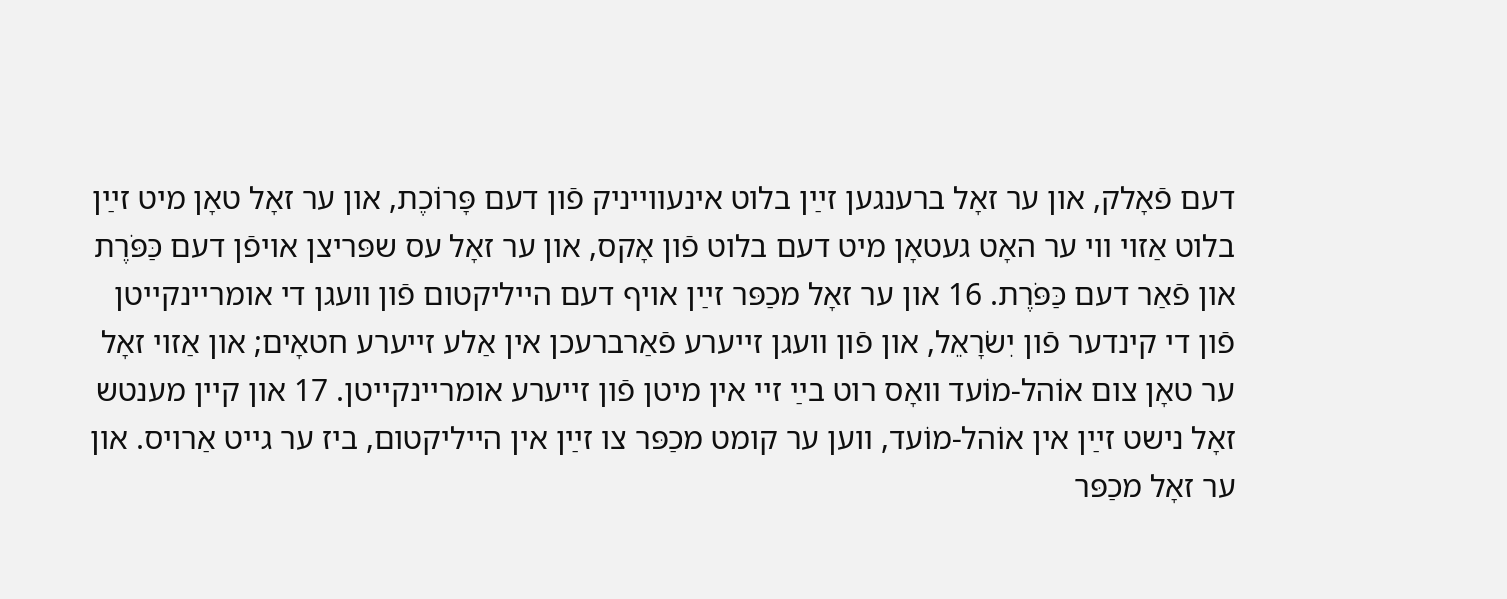דעם פֿאָלק, און ער זאָל ברענגען זײַן בלוט אינעװײניק פֿון דעם פָּרוֹכֶת, און ער זאָל טאָן מיט זײַן בלוט אַזױ װי ער האָט געטאָן מיט דעם בלוט פֿון אָקס, און ער זאָל עס שפּריצן אױפֿן דעם כַּפֹּרֶת און פֿאַר דעם כַּפֹּרֶת. 16 און ער זאָל מכַפּר זײַן אױף דעם הײליקטום פֿון װעגן די אומרײנקײטן פֿון די קינדער פֿון יִשׂרָאֵל, און פֿון װעגן זײערע פֿאַרברעכן אין אַלע זײערע חטאָים; און אַזױ זאָל ער טאָן צום אוֹהל-מוֹעד װאָס רוט בײַ זײ אין מיטן פֿון זײערע אומרײנקײטן. 17 און קײן מענטש זאָל נישט זײַן אין אוֹהל-מוֹעד, װען ער קומט מכַפּר צו זײַן אין הײליקטום, ביז ער גײט אַרױס. און ער זאָל מכַפּר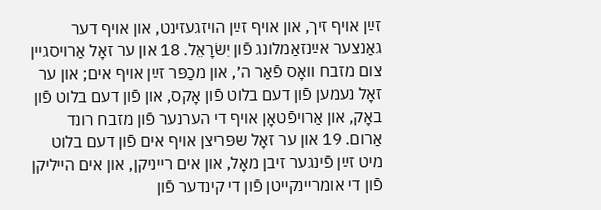זײַן אױף זיך, און אױף זײַן הױזגעזינט, און אױף דער גאַנצער אײַנזאַמלונג פֿון יִשׂרָאֵל. 18 און ער זאָל אַרױסגײן צום מזבח װאָס פֿאַר ה׳, און מכַפּר זײַן אױף אים; און ער זאָל נעמען פֿון דעם בלוט פֿון אָקס, און פֿון דעם בלוט פֿון באָק, און אַרױפֿטאָן אױף די הערנער פֿון מזבח רונד אַרום. 19 און ער זאָל שפּריצן אױף אים פֿון דעם בלוט מיט זײַן פֿינגער זיבן מאָל, און אים רײניקן, און אים הײליקן פֿון די אומרײנקײטן פֿון די קינדער פֿון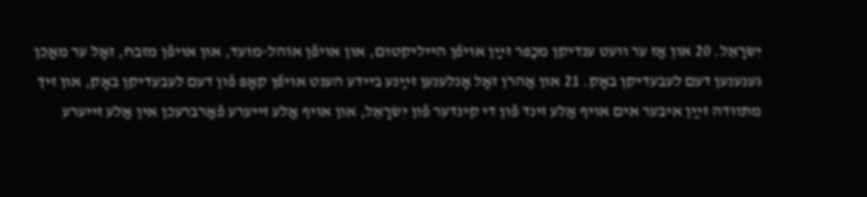יִשׂרָאֵל. 20 און אַז ער װעט ענדיקן מכַפּר זײַן אױפֿן הײליקטום, און אױפֿן אוֹהל-מוֹעד, און אױפֿן מזבח, זאָל ער מאַכן גענענען דעם לעבעדיקן באָק. 21 און אַהרֹן זאָל אָנלענען זײַנע בײדע הענט אױפֿן קאָפּ פֿון דעם לעבעדיקן באָק, און זיך מתװדה זײַן איבער אים אױף אַלע זינד פֿון די קינדער פֿון יִשׂרָאֵל, און אױף אַלע זײערע פֿאַרברעכן אין אַלע זײערע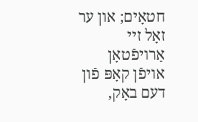חטאָים; און ער זאָל זײ אַרױפֿטאָן אױפֿן קאָפּ פֿון דעם באָק,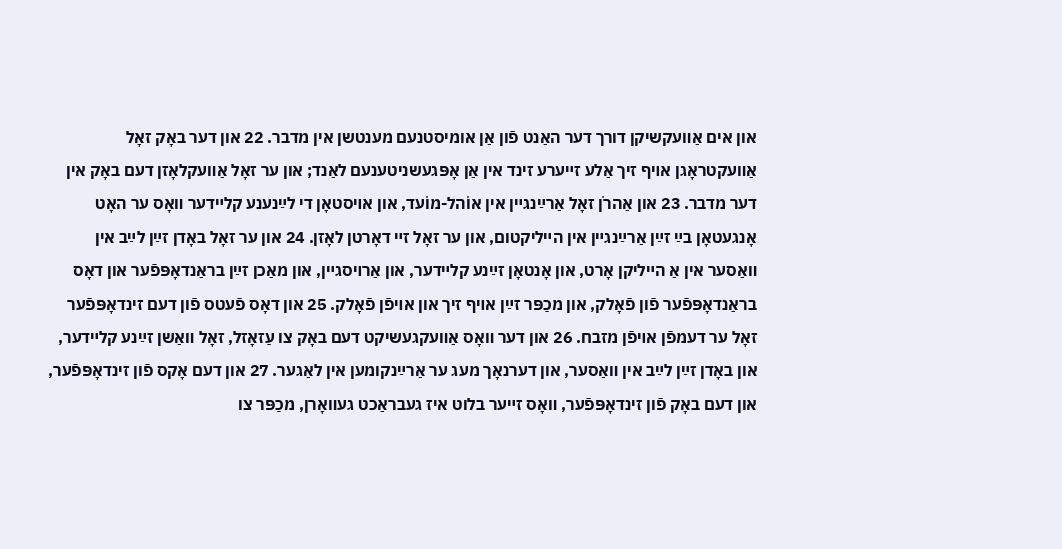און אים אַװעקשיקן דורך דער האַנט פֿון אַן אומיסטנעם מענטשן אין מדבר. 22 און דער באָק זאָל אַװעקטראָגן אױף זיך אַלע זײערע זינד אין אַן אָפּגעשניטענעם לאַנד; און ער זאָל אַװעקלאָזן דעם באָק אין דער מדבר. 23 און אַהרֹן זאָל אַרײַנגײן אין אוֹהל-מוֹעד, און אױסטאָן די לײַנענע קלײדער װאָס ער האָט אָנגעטאָן בײַ זײַן אַרײַנגײן אין הײליקטום, און ער זאָל זײ דאָרטן לאָזן. 24 און ער זאָל באָדן זײַן לײַב אין װאַסער אין אַ הײליקן אָרט, און אָנטאָן זײַנע קלײדער, און אַרױסגײן, און מאַכן זײַן בראַנדאָפּפֿער און דאָס בראַנדאָפּפֿער פֿון פֿאָלק, און מכַפּר זײַן אױף זיך און אױפֿן פֿאָלק. 25 און דאָס פֿעטס פֿון דעם זינדאָפּפֿער זאָל ער דעמפֿן אױפֿן מזבח. 26 און דער װאָס אַװעקגעשיקט דעם באָק צו עַזאָזל, זאָל װאַשן זײַנע קלײדער, און באָדן זײַן לײַב אין װאַסער, און דערנאָך מעג ער אַרײַנקומען אין לאַגער. 27 און דעם אָקס פֿון זינדאָפּפֿער, און דעם באָק פֿון זינדאָפּפֿער, װאָס זײער בלוט איז געבראַכט געװאָרן, מכַפּר צו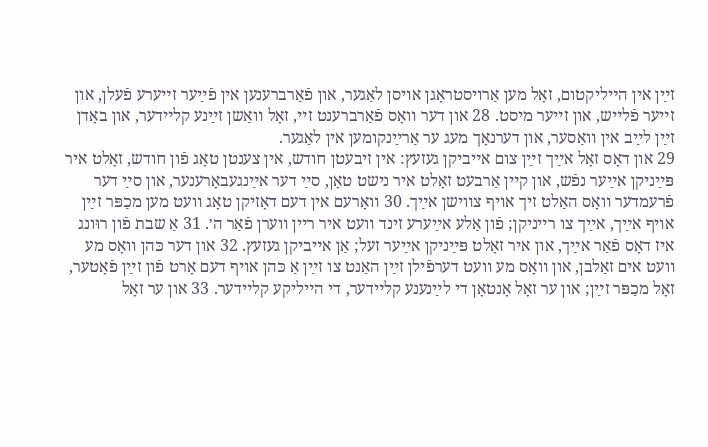זײַן אין הײליקטום, זאָל מען אַרױסטראָגן אױסן לאַגער, און פֿאַרברענען אין פֿײַער זײערע פֿעלן, און זײער פֿלײש, און זײער מיסט. 28 און דער װאָס פֿאַרברענט זײ, זאָל װאַשן זײַנע קלײדער, און באָדן זײַן לײַב אין װאַסער, און דערנאָך מעג ער אַרײַנקומען אין לאַגער.
29 און דאָס זאָל אײַך זײַן צום אײביקן געזעץ: אין זיבעטן חודש, אין צענטן טאָג פֿון חודש, זאָלט איר פּײַניקן אײַער נפֿש, און קײן אַרבעט זאָלט איר נישט טאָן, סײַ דער אײַנגעבאָרענער, און סײַ דער פֿרעמדער װאָס האַלט זיך אױף צװישן אײַך. 30 װאָרעם אין דעם דאָזיקן טאָג װעט מען מכַפּר זײַן אױף אײַך, אײַך צו רײניקן; פֿון אַלע אײַערע זינד װעט איר רײן װערן פֿאַר ה׳. 31 אַ שבת פֿון רוּונג איז דאָס פֿאַר אײַך, און איר זאָלט פּײַניקן אײַער זעל; אַן אײביקן געזעץ. 32 און דער כּהן װאָס מע װעט אים זאַלבן, און װאָס מע װעט דערפֿילן זײַן האַנט צו זײַן אַ כּהן אױף דעם אָרט פֿון זײַן פֿאָטער, זאָל מכַפּר זײַן; און ער זאָל אָנטאָן די לײַנענע קלײדער, די הײליקע קלײדער. 33 און ער זאָל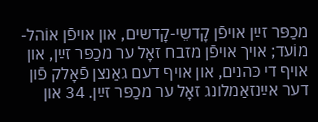מכַפּר זײַן אױפֿן קָדשֵי-קָדשים, און אױפֿן אוֹהל-מוֹעד; אױך אױפֿן מזבח זאָל ער מכַפּר זײַן, און אױף די כּהנים, און אױף דעם גאַנצן פֿאָלק פֿון דער אײַנזאַמלונג זאָל ער מכַפּר זײַן. 34 און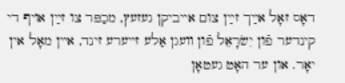דאָס זאָל אײַך זײַן צום אײביקן געזעץ, מכַפּר צו זײַן אױף די קינדער פֿון יִשׂרָאֵל פֿון װעגן אַלע זײערע זינד, אײן מאָל אין יאָר. און ער האָט געטאָן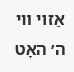אַזױ װי ה׳ האָט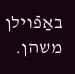באַפֿױלן משהן.